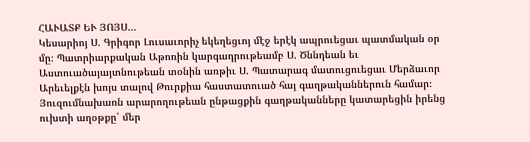ՀԱՒԱՏՔ ԵՒ ՅՈՅՍ…
Կեսարիոյ Ս. Գրիգոր Լուսաւորիչ եկեղեցւոյ մէջ երէկ ապրուեցաւ պատմական օր մը։ Պատրիարքական Աթոռին կարգադրութեամբ Ս. Ծննդեան եւ Աստուածայայտնութեան տօնին առթիւ Ս. Պատարագ մատուցուեցաւ Մերձաւոր Արեւելքէն խոյս տալով Թուրքիա հաստատուած հայ գաղթականներուն համար։ Յուզումնախառն արարողութեան ընթացքին գաղթականները կատարեցին իրենց ուխտի աղօթքը՝ մեր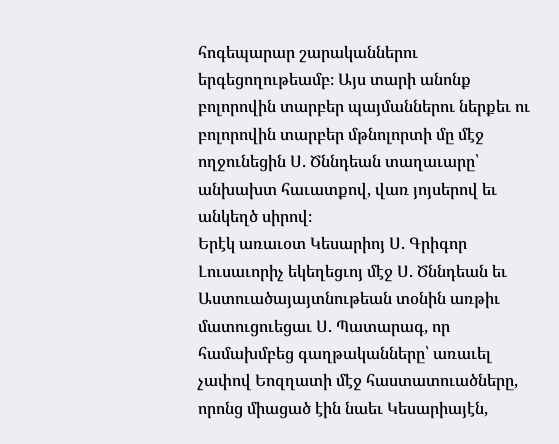հոգեպարար շարականներու երգեցողութեամբ։ Այս տարի անոնք բոլորովին տարբեր պայմաններու ներքեւ ու բոլորովին տարբեր մթնոլորտի մը մէջ ողջունեցին Ս. Ծննդեան տաղաւարը՝ անխախտ հաւատքով, վառ յոյսերով եւ անկեղծ սիրով։
Երէկ առաւօտ Կեսարիոյ Ս. Գրիգոր Լուսաւորիչ եկեղեցւոյ մէջ Ս. Ծննդեան եւ Աստուածայայտնութեան տօնին առթիւ մատուցուեցաւ Ս. Պատարագ, որ համախմբեց գաղթականները՝ առաւել չափով Եոզղատի մէջ հաստատուածները, որոնց միացած էին նաեւ Կեսարիայէն,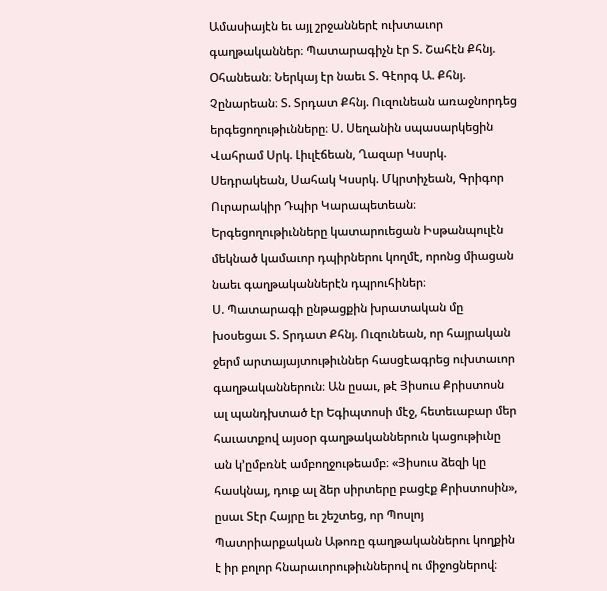Ամասիայէն եւ այլ շրջաններէ ուխտաւոր գաղթականներ։ Պատարագիչն էր Տ. Շահէն Քհնյ. Օհանեան։ Ներկայ էր նաեւ Տ. Գէորգ Ա. Քհնյ. Չընարեան։ Տ. Տրդատ Քհնյ. Ուզունեան առաջնորդեց երգեցողութիւնները։ Ս. Սեղանին սպասարկեցին Վահրամ Սրկ. Լիւլէճեան, Ղազար Կսսրկ. Սեդրակեան, Սահակ Կսսրկ. Մկրտիչեան, Գրիգոր Ուրարակիր Դպիր Կարապետեան։ Երգեցողութիւնները կատարուեցան Իսթանպուլէն մեկնած կամաւոր դպիրներու կողմէ, որոնց միացան նաեւ գաղթականներէն դպրուհիներ։
Ս. Պատարագի ընթացքին խրատական մը խօսեցաւ Տ. Տրդատ Քհնյ. Ուզունեան, որ հայրական ջերմ արտայայտութիւններ հասցէագրեց ուխտաւոր գաղթականներուն։ Ան ըսաւ, թէ Յիսուս Քրիստոսն ալ պանդխտած էր Եգիպտոսի մէջ, հետեւաբար մեր հաւատքով այսօր գաղթականներուն կացութիւնը ան կ՚ըմբռնէ ամբողջութեամբ։ «Յիսուս ձեզի կը հասկնայ, դուք ալ ձեր սիրտերը բացէք Քրիստոսին», ըսաւ Տէր Հայրը եւ շեշտեց, որ Պոսլոյ Պատրիարքական Աթոռը գաղթականներու կողքին է իր բոլոր հնարաւորութիւններով ու միջոցներով։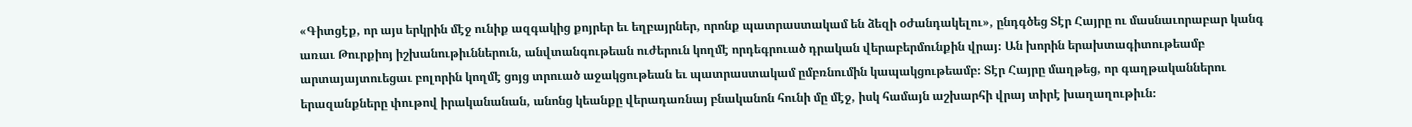«Գիտցէք, որ այս երկրին մէջ ունիք ազգակից քոյրեր եւ եղբայրներ, որոնք պատրաստակամ են ձեզի օժանդակելու», ընդգծեց Տէր Հայրը ու մասնաւորաբար կանգ առաւ Թուրքիոյ իշխանութիւններուն, անվտանգութեան ուժերուն կողմէ որդեգրուած դրական վերաբերմունքին վրայ։ Ան խորին երախտագիտութեամբ արտայայտուեցաւ բոլորին կողմէ ցոյց տրուած աջակցութեան եւ պատրաստակամ ըմբռնումին կապակցութեամբ։ Տէր Հայրը մաղթեց, որ գաղթականներու երազանքները փութով իրականանան, անոնց կեանքը վերադառնայ բնականոն հունի մը մէջ, իսկ համայն աշխարհի վրայ տիրէ խաղաղութիւն։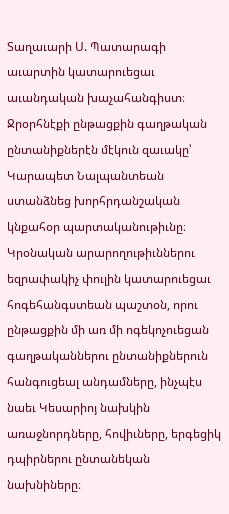Տաղաւարի Ս. Պատարագի աւարտին կատարուեցաւ աւանդական խաչահանգիստ։ Ջրօրհնէքի ընթացքին գաղթական ընտանիքներէն մէկուն զաւակը՝ Կարապետ Նալպանտեան ստանձնեց խորհրդանշական կնքահօր պարտականութիւնը։
Կրօնական արարողութիւններու եզրափակիչ փուլին կատարուեցաւ հոգեհանգստեան պաշտօն, որու ընթացքին մի առ մի ոգեկոչուեցան գաղթականներու ընտանիքներուն հանգուցեալ անդամները, ինչպէս նաեւ Կեսարիոյ նախկին առաջնորդները, հովիւները, երգեցիկ դպիրներու ընտանեկան նախնիները։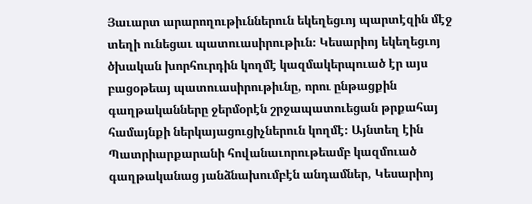Յաւարտ արարողութիւններուն եկեղեցւոյ պարտէզին մէջ տեղի ունեցաւ պատուասիրութիւն։ Կեսարիոյ եկեղեցւոյ ծխական խորհուրդին կողմէ կազմակերպուած էր այս բացօթեայ պատուասիրութիւնը, որու ընթացքին գաղթականները ջերմօրէն շրջապատուեցան թրքահայ համայնքի ներկայացուցիչներուն կողմէ։ Այնտեղ էին Պատրիարքարանի հովանաւորութեամբ կազմուած գաղթականաց յանձնախումբէն անդամներ, Կեսարիոյ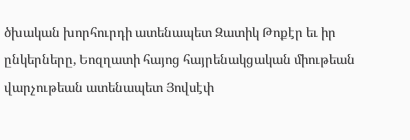ծխական խորհուրդի ատենապետ Զատիկ Թոքէր եւ իր ընկերները, Եոզղատի հայոց հայրենակցական միութեան վարչութեան ատենապետ Յովսէփ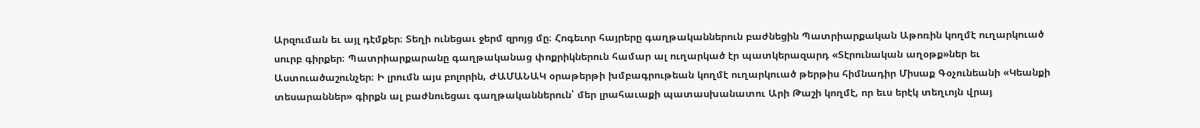Արզուման եւ այլ դէմքեր։ Տեղի ունեցաւ ջերմ զրոյց մը։ Հոգեւոր հայրերը գաղթականներուն բաժնեցին Պատրիարքական Աթոռին կողմէ ուղարկուած սուրբ գիրքեր։ Պատրիարքարանը գաղթականաց փոքրիկներուն համար ալ ուղարկած էր պատկերազարդ «Տէրունական աղօթք»ներ եւ Աստուածաշունչեր։ Ի լրումն այս բոլորին, ԺԱՄԱՆԱԿ օրաթերթի խմբագրութեան կողմէ ուղարկուած թերթիս հիմնադիր Միսաք Գօչունեանի «Կեանքի տեսարաններ» գիրքն ալ բաժնուեցաւ գաղթականներուն՝ մեր լրահաւաքի պատասխանատու Արի Թաշի կողմէ, որ եւս երէկ տեղւոյն վրայ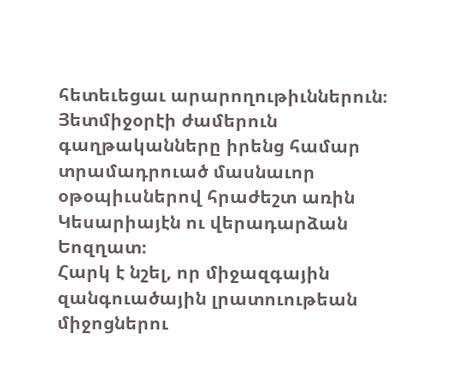հետեւեցաւ արարողութիւններուն։
Յետմիջօրէի ժամերուն գաղթականները իրենց համար տրամադրուած մասնաւոր օթօպիւսներով հրաժեշտ առին Կեսարիայէն ու վերադարձան Եոզղատ։
Հարկ է նշել, որ միջազգային զանգուածային լրատուութեան միջոցներու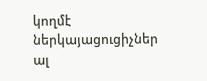կողմէ ներկայացուցիչներ ալ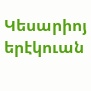Կեսարիոյ երէկուան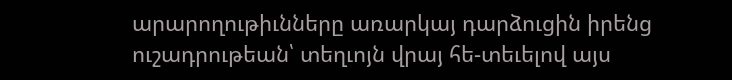արարողութիւնները առարկայ դարձուցին իրենց ուշադրութեան՝ տեղւոյն վրայ հե-տեւելով այս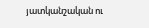յատկանշական ու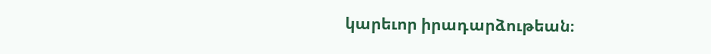կարեւոր իրադարձութեան։